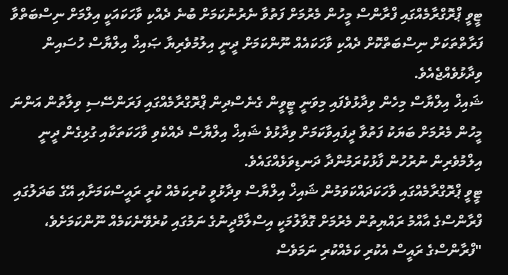ޓީވީ ޕްރޮގްރާމެއްގައި ފްރާންސް މީހުން މެރުމަށް ފަތުވާ ނެރުނުކަމަށް ބުނެ ދެއްކި ވާހަކައަކީ އިލްމަށް ނިސްބަތްވާ ފަރާތްތަކަށް ނިސްބަތްކޮށް ދެއްކި ވާހަކައެއް ނޫންކަމަށް ދީނީ އިލުމުވެރިޔާ ޞައިޚް އިލްޔާސް ހުސައިން ވިދާޅުވެއްޖެއެވެ.
ޝައިޚް އިލްޔާސް މިހެން ވިދާޅުވެފައި މިވަނީ ޓީވީން ގެނެސްދިން ޕްރޮގްރާމެއްގައި ފަރަންސޭސި ވިލާތުން އަންނަ މީހުން މެރުމަށް ބަޔަކު ފަތުވާ ދީފައިވާކަމަށް ވިދާޅުވެ ޝައިޚް އިލްޔާސް ދެއްކެވި ވާހަކަތަކާއި ގުޅިގެން ދީނީ އިލްމުވެރިން ނުރުހުން ފާޅުކުރަމުންދާ ދަނޑިވަޅެއްގައެވެ.
ޓީވީ ޕްރޮގްރާމެއްގައި ވާހަކަދައްކަވަމުން ޝައިޚް އިލްޔާސް ވިދާޅުވީ ކުރިކަމެއް ކުރީ ރައީސްކަމަށާއި އޭގެ ބަދަލުގައި ފްރާންސްގެ އާއްމު ރައްޔިތުން މެރުމަށް ގޮވާލުމަކީ އިސްލާމްދީނުގެ ނަމުގައި ކުރެވޭނެކަމެއް ނޫންކަމަށެވެ،
"ފްރާންސްގެ ރައީސް އެކުރި ކަމެއްކުރި ނަމަވެސް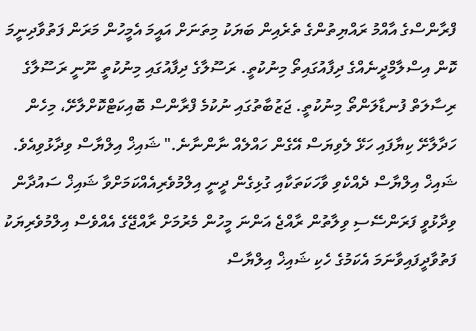ފްރާންސްގެ އާއްމު ރައްޔިތުންގެ ތެރެއިން ބަޔަކު މިތަނަށް އައީމަ އެމީހުން މަރަން ފަތުވާދިނީމަ ކޮން އިސްލާމްދީނެއްގެ ދިފާއުގައިތޯ މިނުކުތީ. ރަސޫލާގެ ދިފާއުގައި މިނުކުތީ ނޫނީ ރަސޫލާގެ ރިސާލަތް ފުނޑާލަންތޯ މިނުކުތީ. ޖަޒުބާތުގައި ނުކުމެ ފްރާންސް ބޮއިކަޓްކޮށްލާށޭ، މިހެން ހަދާލާށޭ ކިޔާފައި ހަޅޭ ލެވިޔަސް އޭގެން ހައްލެއް ނާންނާނެ." ޝައިޚް އިލްޔާސް ވިދާޅުވިއެވެ.
ޝައިޚް އިލްޔާސް ދެއްކެވި ވާހަކަތަކާއި ގުޅިގެން ދީނީ އިލްމުވެރިއެއްކަމަށްވާ ޝައިޚް ސައުދާން ވިދާޅުވީ ފަރަންސޭސި ވިލާތުން ރާއްޖެ އަންނަ މީހުން މެރުމަށް ރާއްޖޭގެ އެއްވެސް އިލްމުވެރިޔަކު ފަތުވާދީފައިވާނަމަ އެކަމުގެ ހެކި ޝައިޚް އިލްޔާސް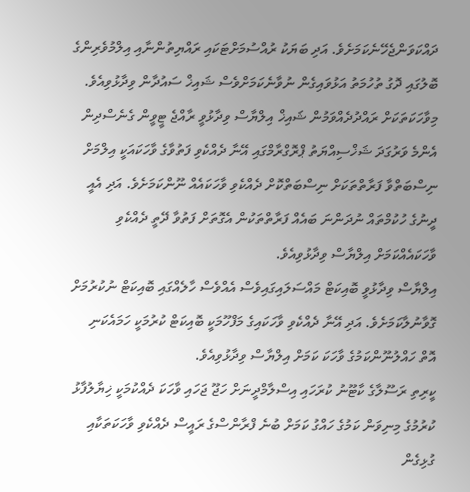ދައްކަވަންޖެހޭނެކަމަށެވެ. އަދި ބަޔަކު ރުއްސުމަށްޓަކައި ރައްޔިތުންނާއި އިލްމުވެރިންގެ ބޮލުގައި ދޮގު ތުހުމަތު އަޅުވައިގެން ނުވާނެކަމަށްވެސް ޝައިޚް ސައުދާން ވިދާޅުވިއެވެ.
މިވާހަކަތަކަށް ރައްދުދެއްވަމުން ޝައިޚް އިލްޔާސް ވިދާޅުވީ ރާއްޖެ ޓީވީން ގެނެސްދިން އެންމެ ވަރުގަދަ ޝަޚްސިއްޔަތު ޕްރޮގްރާމްގައި އޭނާ ދެއްކެވި ފަތުވާގެ ވާހަކައަކީ އިލްމަށް ނިސްބަތްވާ ފަރާތްތަކަށް ނިސްބަތްކޮށް ދެއްކެވި ވާހަކައެއް ނޫންކަމަށެވެ. އަދި އެއީ ދީނުގެ ހުކުމްތައް ނުދަންނަ ބައެއް ފަރާތްތަކުން އެގޮތަށް ފަތުވާ ދޭތީ ދެއްކެވި ވާހަކައެއްކަމަށް އިލްޔާސް ވިދާޅުވިއެވެ.
އިލްޔާސް ވިދާޅުވީ ބޮއިކަޓް މައްސަލައިގައިވެސް އެއްވެސް ހާލެއްގައި ބޮއިކަޓް ނުކުރުމަށް ގޮވާނުލާކަމަށެވެ. އަދި އޭނާ ދެއްކެވި ވާހަކައިގެ މަފްހޫމަކީ ބޮއިކަޓް ކުރުމަކީ ހަމައެކަނި އޮތް ހައްލުނޫންކަމުގެ ވާހަކަ ކަމަށް އިލްޔާސް ވިދާޅުވިއެވެ.
ކީރިތި ރަސޫލާގެ ކާޓޫނު ކުރަހައި އިސްލާމްދީނަށް ހަޖޫ ޖަހައި ވާހަކަ ދެއްކުމަކީ ޚިޔާލުފާޅު ކުރުމުގެ މިނިވަން ކަމުގެ ހައްގު ކަމަށް ބުނެ ފްރާންސްގެ ރައީސް ދެއްކެވި ވާހަކަތަކާއި ގުޅިގެން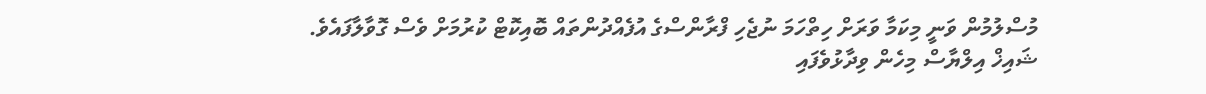މުސްލުމުން ވަނީ މިކަމާ ވަރަށް ހިތްހަމަ ނުޖެހި ފްރާންސްގެ އުފެއްދުންތައް ބޮއިކޮޓް ކުރުމަށް ވެސް ގޮވާލާފައެވެ.
ޝައިޚް އިލްޔާސް މިހެން ވިދާޅުވެފައި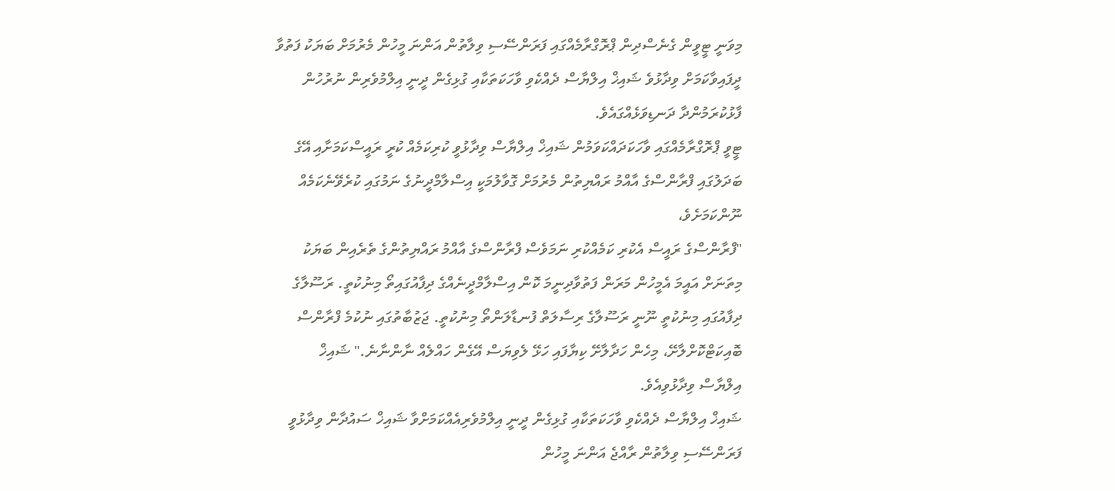މިވަނީ ޓީވީން ގެނެސްދިން ޕްރޮގްރާމެއްގައި ފަރަންސޭސި ވިލާތުން އަންނަ މީހުން މެރުމަށް ބަޔަކު ފަތުވާ ދީފައިވާކަމަށް ވިދާޅުވެ ޝައިޚް އިލްޔާސް ދެއްކެވި ވާހަކަތަކާއި ގުޅިގެން ދީނީ އިލްމުވެރިން ނުރުހުން ފާޅުކުރަމުންދާ ދަނޑިވަޅެއްގައެވެ.
ޓީވީ ޕްރޮގްރާމެއްގައި ވާހަކަދައްކަވަމުން ޝައިޚް އިލްޔާސް ވިދާޅުވީ ކުރިކަމެއް ކުރީ ރައީސްކަމަށާއި އޭގެ ބަދަލުގައި ފްރާންސްގެ އާއްމު ރައްޔިތުން މެރުމަށް ގޮވާލުމަކީ އިސްލާމްދީނުގެ ނަމުގައި ކުރެވޭނެކަމެއް ނޫންކަމަށެވެ،
"ފްރާންސްގެ ރައީސް އެކުރި ކަމެއްކުރި ނަމަވެސް ފްރާންސްގެ އާއްމު ރައްޔިތުންގެ ތެރެއިން ބަޔަކު މިތަނަށް އައީމަ އެމީހުން މަރަން ފަތުވާދިނީމަ ކޮން އިސްލާމްދީނެއްގެ ދިފާއުގައިތޯ މިނުކުތީ. ރަސޫލާގެ ދިފާއުގައި މިނުކުތީ ނޫނީ ރަސޫލާގެ ރިސާލަތް ފުނޑާލަންތޯ މިނުކުތީ. ޖަޒުބާތުގައި ނުކުމެ ފްރާންސް ބޮއިކަޓްކޮށްލާށޭ، މިހެން ހަދާލާށޭ ކިޔާފައި ހަޅޭ ލެވިޔަސް އޭގެން ހައްލެއް ނާންނާނެ." ޝައިޚް އިލްޔާސް ވިދާޅުވިއެވެ.
ޝައިޚް އިލްޔާސް ދެއްކެވި ވާހަކަތަކާއި ގުޅިގެން ދީނީ އިލްމުވެރިއެއްކަމަށްވާ ޝައިޚް ސައުދާން ވިދާޅުވީ ފަރަންސޭސި ވިލާތުން ރާއްޖެ އަންނަ މީހުން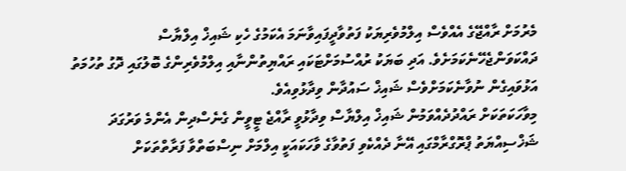މެރުމަށް ރާއްޖޭގެ އެއްވެސް އިލްމުވެރިޔަކު ފަތުވާދީފައިވާނަމަ އެކަމުގެ ހެކި ޝައިޚް އިލްޔާސް ދައްކަވަންޖެހޭނެކަމަށެވެ. އަދި ބަޔަކު ރުއްސުމަށްޓަކައި ރައްޔިތުންނާއި އިލްމުވެރިންގެ ބޮލުގައި ދޮގު ތުހުމަތު އަޅުވައިގެން ނުވާނެކަމަށްވެސް ޝައިޚް ސައުދާން ވިދާޅުވިއެވެ.
މިވާހަކަތަކަށް ރައްދުދެއްވަމުން ޝައިޚް އިލްޔާސް ވިދާޅުވީ ރާއްޖެ ޓީވީން ގެނެސްދިން އެންމެ ވަރުގަދަ ޝަޚްސިއްޔަތު ޕްރޮގްރާމްގައި އޭނާ ދެއްކެވި ފަތުވާގެ ވާހަކައަކީ އިލްމަށް ނިސްބަތްވާ ފަރާތްތަކަށް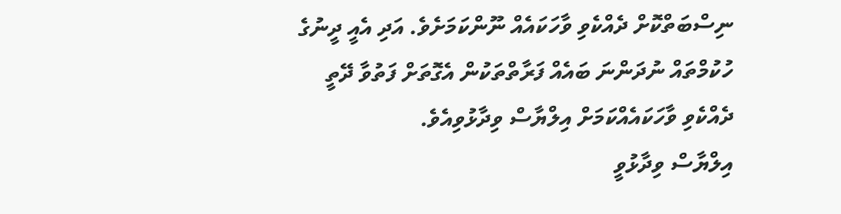ނިސްބަތްކޮށް ދެއްކެވި ވާހަކައެއް ނޫންކަމަށެވެ. އަދި އެއީ ދީނުގެ ހުކުމްތައް ނުދަންނަ ބައެއް ފަރާތްތަކުން އެގޮތަށް ފަތުވާ ދޭތީ ދެއްކެވި ވާހަކައެއްކަމަށް އިލްޔާސް ވިދާޅުވިއެވެ.
އިލްޔާސް ވިދާޅުވީ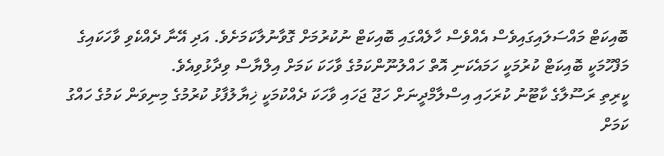ބޮއިކަޓް މައްސަލައިގައިވެސް އެއްވެސް ހާލެއްގައި ބޮއިކަޓް ނުކުރުމަށް ގޮވާނުލާކަމަށެވެ. އަދި އޭނާ ދެއްކެވި ވާހަކައިގެ މަފްހޫމަކީ ބޮއިކަޓް ކުރުމަކީ ހަމައެކަނި އޮތް ހައްލުނޫންކަމުގެ ވާހަކަ ކަމަށް އިލްޔާސް ވިދާޅުވިއެވެ.
ކީރިތި ރަސޫލާގެ ކާޓޫނު ކުރަހައި އިސްލާމްދީނަށް ހަޖޫ ޖަހައި ވާހަކަ ދެއްކުމަކީ ޚިޔާލުފާޅު ކުރުމުގެ މިނިވަން ކަމުގެ ހައްގު ކަމަށް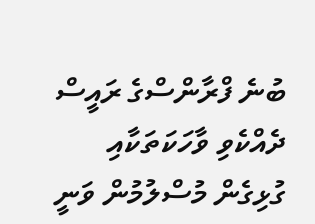ބުނެ ފްރާންސްގެ ރައީސް ދެއްކެވި ވާހަކަތަކާއި ގުޅިގެން މުސްލުމުން ވަނީ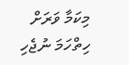މިކަމާ ވަރަށް ހިތްހަމަ ނުޖެހި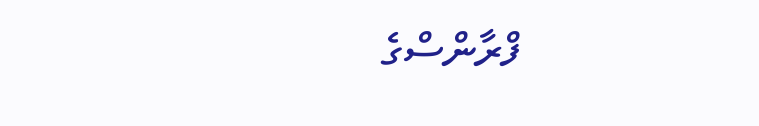ފްރާންސްގެ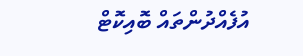އުފެއްދުންތައް ބޮއިކޮޓް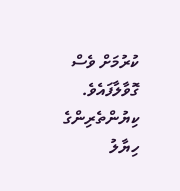ކުރުމަށް ވެސް ގޮވާލާފައެވެ.
ކިޔުންތެރިންގެ ހިޔާލު